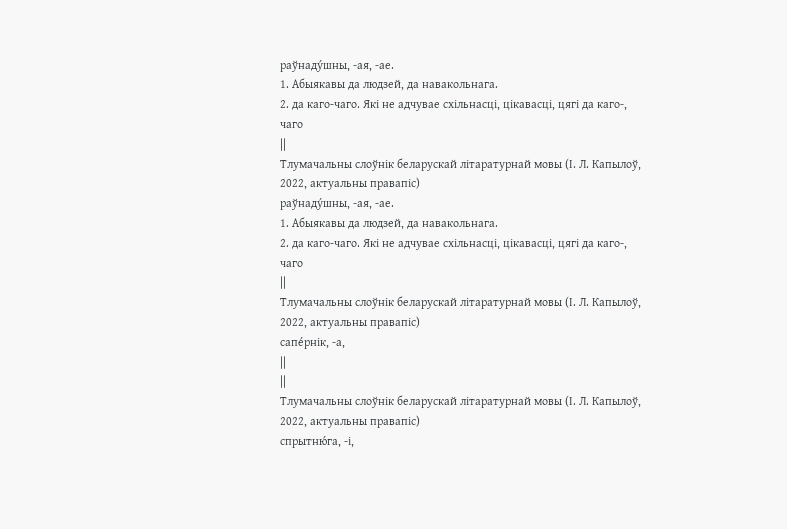раўнаду́шны, -ая, -ае.
1. Абыякавы да людзей, да навакольнага.
2. да каго-чаго. Які не адчувае схільнасці, цікавасці, цягі да каго-, чаго
||
Тлумачальны слоўнік беларускай літаратурнай мовы (І. Л. Капылоў, 2022, актуальны правапіс)
раўнаду́шны, -ая, -ае.
1. Абыякавы да людзей, да навакольнага.
2. да каго-чаго. Які не адчувае схільнасці, цікавасці, цягі да каго-, чаго
||
Тлумачальны слоўнік беларускай літаратурнай мовы (І. Л. Капылоў, 2022, актуальны правапіс)
сапе́рнік, -а,
||
||
Тлумачальны слоўнік беларускай літаратурнай мовы (І. Л. Капылоў, 2022, актуальны правапіс)
спрытню́га, -і,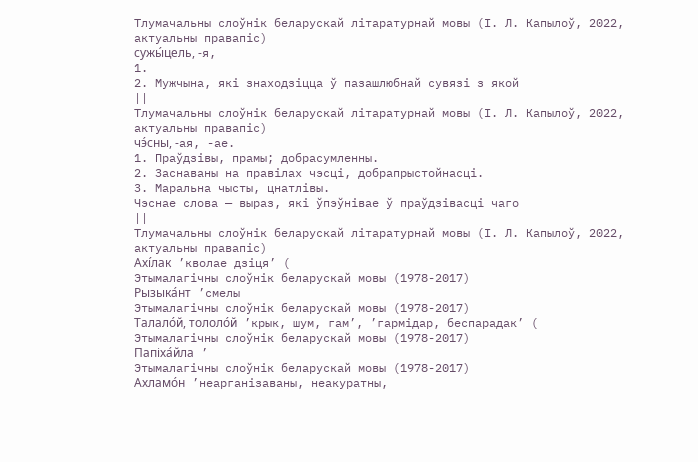Тлумачальны слоўнік беларускай літаратурнай мовы (І. Л. Капылоў, 2022, актуальны правапіс)
сужы́цель, -я,
1.
2. Мужчына, які знаходзіцца ў пазашлюбнай сувязі з якой
||
Тлумачальны слоўнік беларускай літаратурнай мовы (І. Л. Капылоў, 2022, актуальны правапіс)
чэ́сны, -ая, -ае.
1. Праўдзівы, прамы; добрасумленны.
2. Заснаваны на правілах чэсці, добрапрыстойнасці.
3. Маральна чысты, цнатлівы.
Чэснае слова — выраз, які ўпэўнівае ў праўдзівасці чаго
||
Тлумачальны слоўнік беларускай літаратурнай мовы (І. Л. Капылоў, 2022, актуальны правапіс)
Ахі́лак ’кволае дзіця’ (
Этымалагічны слоўнік беларускай мовы (1978-2017)
Рызыка́нт ’смелы
Этымалагічны слоўнік беларускай мовы (1978-2017)
Талало́й, тололо́й ’крык, шум, гам’, ’гармідар, беспарадак’ (
Этымалагічны слоўнік беларускай мовы (1978-2017)
Папіха́йла ’
Этымалагічны слоўнік беларускай мовы (1978-2017)
Ахламо́н ’неарганізаваны, неакуратны,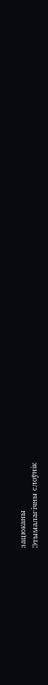зацюканы
Этымалагічны слоўнік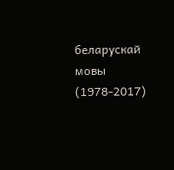беларускай мовы (1978-2017)